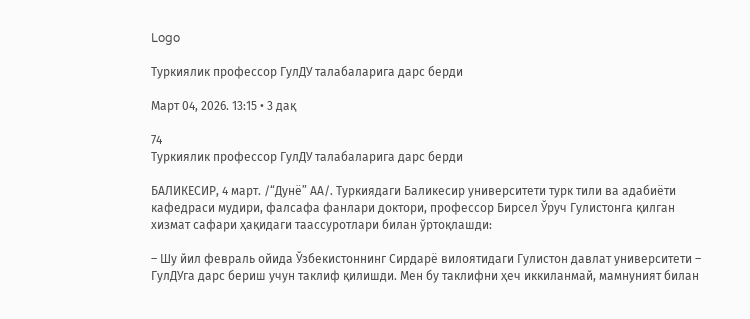Logo

Туркиялик профессор ГулДУ талабаларига дарс берди

Март 04, 2026. 13:15 • 3 дақ

74
Туркиялик профессор ГулДУ талабаларига дарс берди

БАЛИКЕСИР, 4 март. /“Дунё” АА/. Туркиядаги Баликесир университети турк тили ва адабиёти кафедраси мудири, фалсафа фанлари доктори, профессор Бирсел Ўруч Гулистонга қилган хизмат сафари ҳақидаги таассуротлари билан ўртоқлашди:

– Шу йил февраль ойида Ўзбекистоннинг Сирдарё вилоятидаги Гулистон давлат университети – ГулДУга дарс бериш учун таклиф қилишди. Мен бу таклифни ҳеч иккиланмай, мамнуният билан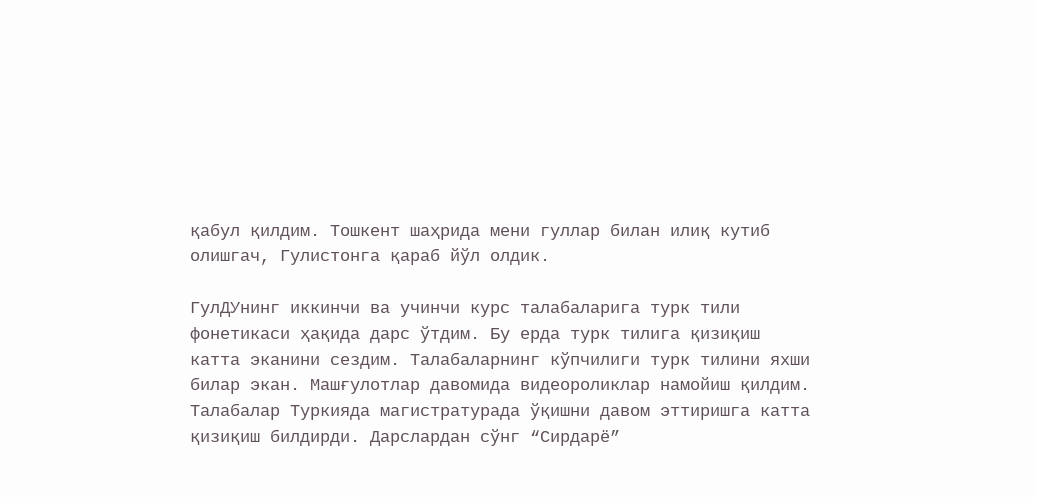қабул қилдим. Тошкент шаҳрида мени гуллар билан илиқ кутиб олишгач, Гулистонга қараб йўл олдик.

ГулДУнинг иккинчи ва учинчи курс талабаларига турк тили фонетикаси ҳақида дарс ўтдим. Бу ерда турк тилига қизиқиш катта эканини сездим. Талабаларнинг кўпчилиги турк тилини яхши билар экан. Машғулотлар давомида видеороликлар намойиш қилдим. Талабалар Туркияда магистратурада ўқишни давом эттиришга катта қизиқиш билдирди. Дарслардан сўнг “Сирдарё”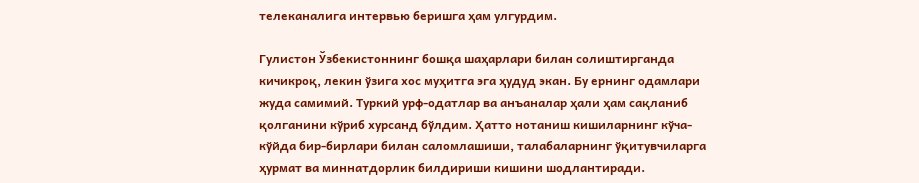телеканалига интервью беришга ҳам улгурдим.

Гулистон Ўзбекистоннинг бошқа шаҳарлари билан солиштирганда кичикроқ, лекин ўзига хос муҳитга эга ҳудуд экан. Бу ернинг одамлари жуда самимий. Туркий урф-одатлар ва анъаналар ҳали ҳам сақланиб қолганини кўриб хурсанд бўлдим. Ҳатто нотаниш кишиларнинг кўча-кўйда бир-бирлари билан саломлашиши, талабаларнинг ўқитувчиларга ҳурмат ва миннатдорлик билдириши кишини шодлантиради.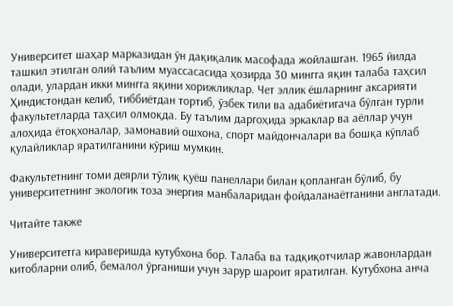Университет шаҳар марказидан ўн дақиқалик масофада жойлашган. 1965 йилда ташкил этилган олий таълим муассасасида ҳозирда 30 мингга яқин талаба таҳсил олади, улардан икки мингга яқини хорижликлар. Чет эллик ёшларнинг аксарияти Ҳиндистондан келиб, тиббиётдан тортиб, ўзбек тили ва адабиётигача бўлган турли факультетларда таҳсил олмоқда. Бу таълим даргоҳида эркаклар ва аёллар учун алоҳида ётоқхоналар, замонавий ошхона, спорт майдончалари ва бошқа кўплаб қулайликлар яратилганини кўриш мумкин.

Факультетнинг томи деярли тўлиқ қуёш панеллари билан қопланган бўлиб, бу университетнинг экологик тоза энергия манбаларидан фойдаланаётганини англатади.

Читайте также

Университетга кираверишда кутубхона бор. Талаба ва тадқиқотчилар жавонлардан китобларни олиб, бемалол ўрганиши учун зарур шароит яратилган. Кутубхона анча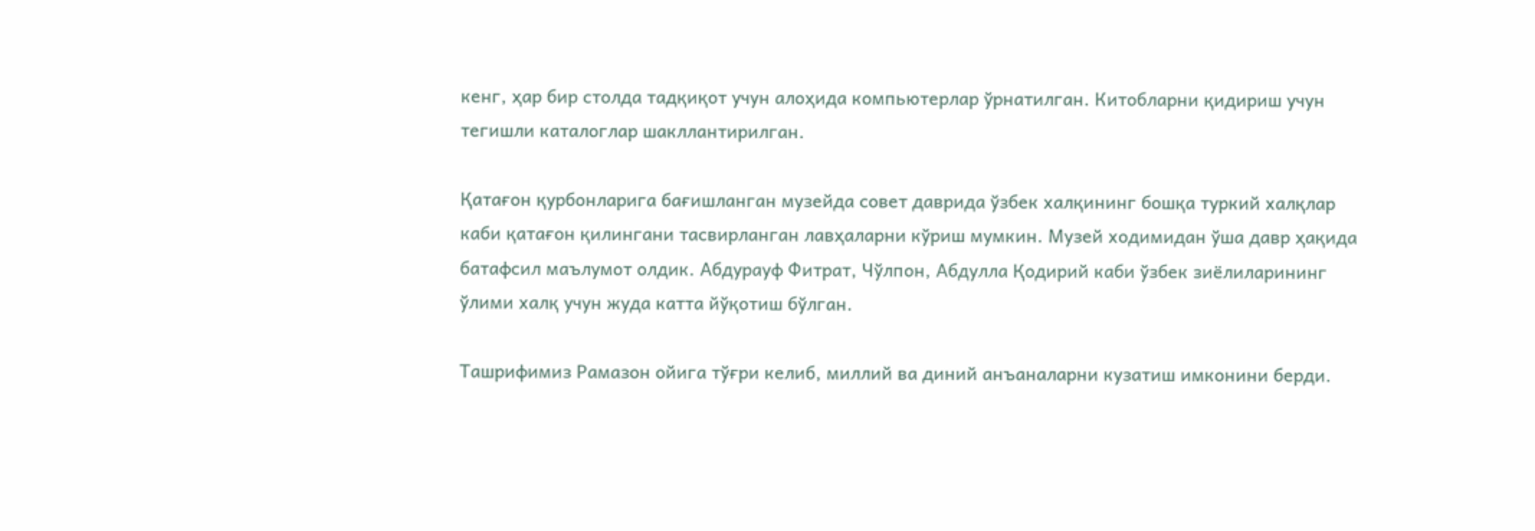кенг, ҳар бир столда тадқиқот учун алоҳида компьютерлар ўрнатилган. Китобларни қидириш учун тегишли каталоглар шакллантирилган.

Қатағон қурбонларига бағишланган музейда совет даврида ўзбек халқининг бошқа туркий халқлар каби қатағон қилингани тасвирланган лавҳаларни кўриш мумкин. Музей ходимидан ўша давр ҳақида батафсил маълумот олдик. Абдурауф Фитрат, Чўлпон, Абдулла Қодирий каби ўзбек зиёлиларининг ўлими халқ учун жуда катта йўқотиш бўлган.

Ташрифимиз Рамазон ойига тўғри келиб, миллий ва диний анъаналарни кузатиш имконини берди.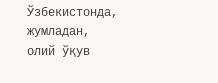Ўзбекистонда, жумладан, олий ўқув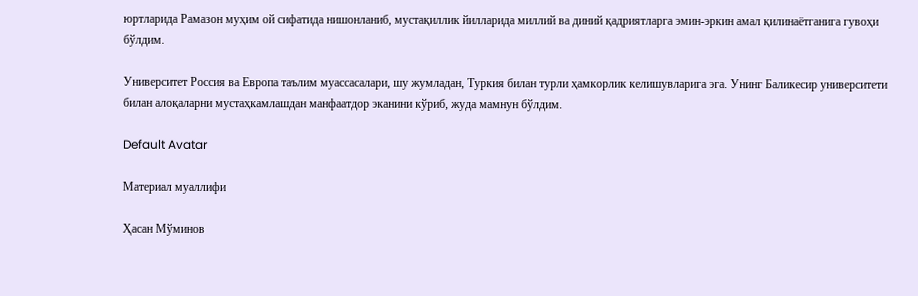юртларида Рамазон муҳим ой сифатида нишонланиб, мустақиллик йилларида миллий ва диний қадриятларга эмин-эркин амал қилинаётганига гувоҳи бўлдим.

Университет Россия ва Европа таълим муассасалари, шу жумладан, Туркия билан турли ҳамкорлик келишувларига эга. Унинг Баликесир университети билан алоқаларни мустаҳкамлашдан манфаатдор эканини кўриб, жуда мамнун бўлдим.

Default Avatar

Материал муаллифи

Ҳасан Мўминов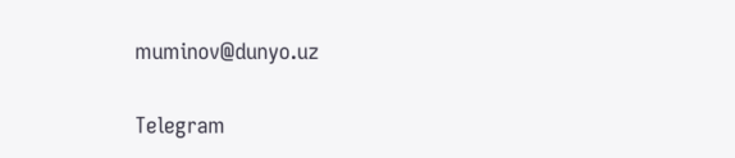muminov@dunyo.uz

Telegram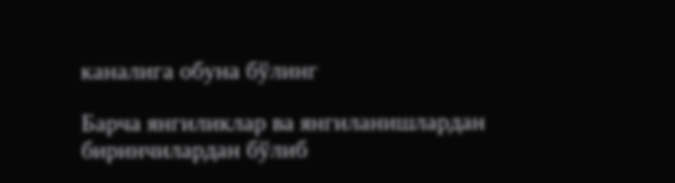каналига обуна бўлинг

Барча янгиликлар ва янгиланишлардан биринчилардан бўлиб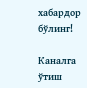хабардор бўлинг!

Каналга ўтиш